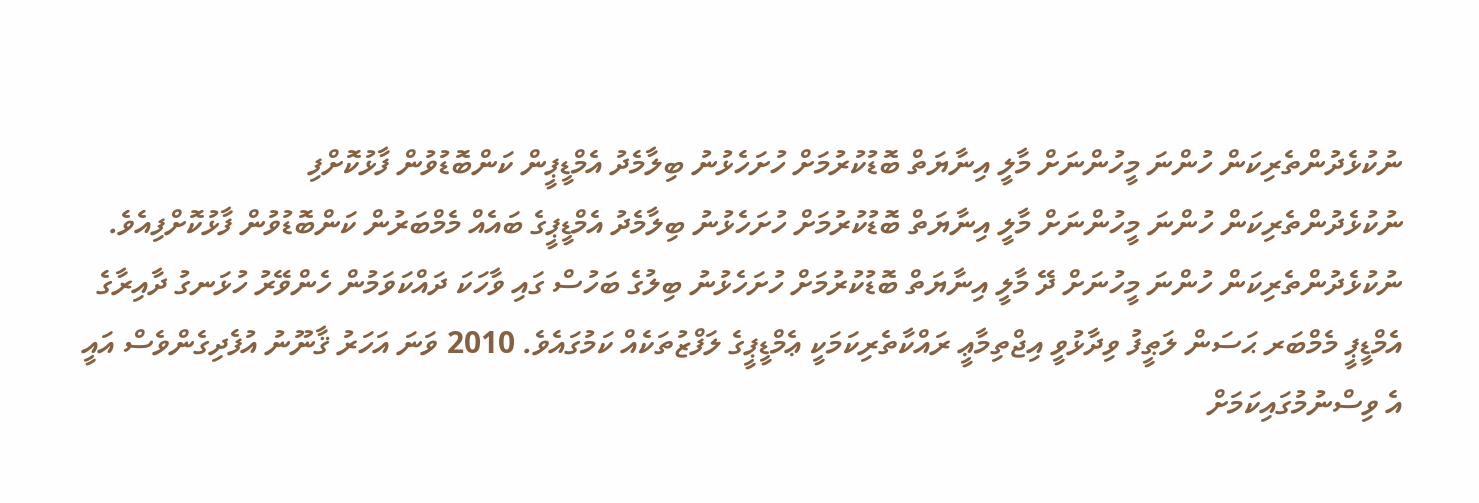ނުކުޅެދުންތެރިކަން ހުންނަ މީހުންނަށް މާލީ އިނާޔަތް ބޮޑުކުރުމަށް ހުށަހެޅުނު ބިލާމެދު އެމްޑީޕީން ކަންބޮޑުވުން ފާޅުކޮށްފި
ނުކުޅެދުންތެރިކަން ހުންނަ މީހުންނަށް މާލީ އިނާޔަތް ބޮޑުކުރުމަށް ހުށަހެޅުނު ބިލާމެދު އެމްޑީޕީގެ ބައެއް މެމްބަރުން ކަންބޮޑުވުން ފާޅުކޮށްފިއެވެ. ނުކުޅެދުންތެރިކަން ހުންނަ މީހުނަށް ދޭ މާލީ އިނާޔަތް ބޮޑުކުރުމަށް ހުށަހެޅުނު ބިލުގެ ބަހުސް ގައި ވާހަކަ ދައްކަވަމުން ހެންވޭރު ހުޅަނގު ދާއިރާގެ އެމްޑީޕީ މެމްބަރ ޙަސަން ލަޠީފު ވިދާޅުވީ އިޖްތިމާޢީ ރައްކާތެރިކަމަކީ ޢެމްޑީޕީގެ ލަފްޒުތަކެއް ކަމުގައެވެ. 2010 ވަނަ އަހަރު ޤާނޫނު އުފެދިގެންވެސް އައީ އެ ވިސްނުމުގައިކަމަށް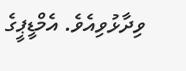ވިދާޅުވިއެވެ. އެމްޑީޕީގެ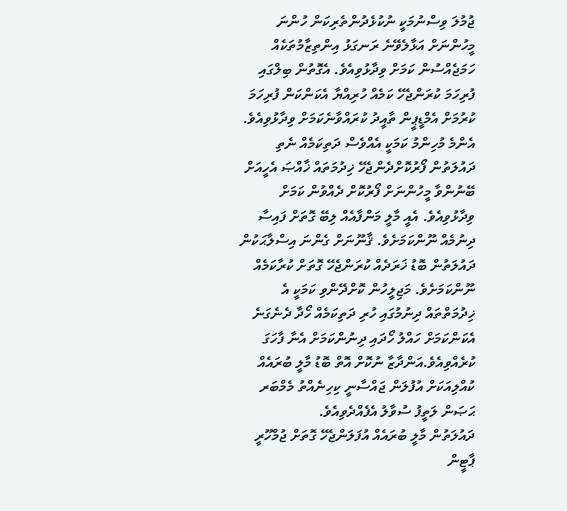ޖުމުލަ ވިސްނުމަކީ ނުކުޅެދުންތެރިކަން ހުންނަ މީހުންނަށް އަޅާލެވޭނެ ރަނގަޅު އިންތިޒާމުތަކެއް ހަމަޖެއްސުން ކަމަށް ވިދާޅުވިއެވެ. އެގޮތުން ބިލްގައި ފުރިހަމަ ކުރަންޖެހޭ ކަމެއް ހުރިއްޔާ އެކަންކަން ފުރިހަމަ ކުރުމަށް އެމްޑީޕީން ތާއީދު ކުރައްވާނެކަމަށް ވިދާޅުވިއެވެ.
އެންމެ މުހިންމު ކަމަކީ އެއްވެސް ދަތިކަމެއް ނެތި ދައުލަތުން ފޯރުކޮށްދެންޖެހޭ ޚިދުމަތައް ޚާއްޞަ އެހީއަށް ބޭނުންވާ މީހުންނަށް ފޯރުކޮށް ދެއްވުން ކަމަށް ވިދާޅުވިއެވެ. އެއީ މާލީ މަންފާއެއް ލިބޭ ގޮތަށް ފައިސާ ދިނުމެއް ނޫންކަމަށެވެ. ޤާނޫނަށް ގެންނަ އިސްލާޙަކުން ދައުލަތުން ބޮޑު ޚަރަދެއް ކުރަންޖެހޭ ގޮތަށް ކުރާކަމެއް ނޫންކަމަށެވެ. މަޖިލީހުން ކޮށްދޭންވި ކަމަކީ އެ ޚިދުމަތްތައް ދިނުމުގައި ހުރި ދަތިކަމެއް ހޯދާ ދެނެގަނެ އެކަންކަމަށް ހައްލު ހޯދައި ދިނުންކަމަށް އެނާ ފާހަގަ ކުރެއްވިއެވެ.އަންދާޒާ ނުކޮށް އޮތް ބޮޑު މާލީ ބުރައެއް ކުއްލިއަކަށް އުފުލަން ޖައްސާނީ ކިހިނެއްތު މެމްބަރ ޙަޞަން ލަތީފު ސުވާލު އެފެއްދެވިއެވެ.
ދައުލަތުން މާލީ ބުރައެއް އުފަލަންޖެހޭ ގޮތަށް ޖުމްހޫރީ ޕާޓީން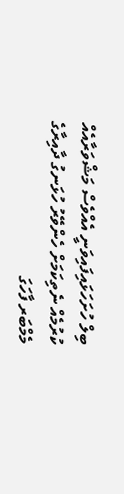ބިލް ހުށަހަޅައިފައިވަނީ އެއްވެސް މަޝްވަރާއެއް ކުރުމެއް ނެތިކަމަށް ހެންވޭރު ހުޅަނގު ދާއިރާގެ މެމްބަރ ފާހަގަ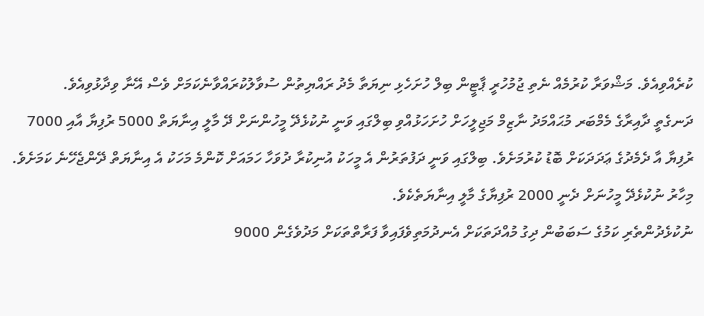ކުރެއްވިއެވެ. މަޝްވަރާ ކުރުމެއް ނެތި ޖުމުހުރީ ޕާޓީން ބިލް ހުށަހެޅި ނިޔަތާ މެދު ރައްޔިތުން ސުވާލުކުރައްވާނެކަމަށް ވެސް އޭނާ ވިދާޅުވިއެވެ.
ދަނގެތީ ދާއިރާގެ މެމްބަރ މުޙައްމަދު ނާޒިމް މަޖިލީހަށް ހުށަހަޅުއްވި ބިލްގައި ވަނީ ނުކުޅެދޭ މީހުންނަށް ދޭ މާލީ އިނާޔަތް 5000 ރުފިޔާ އާއި 7000 ރުފިޔާ އާ ދެމެދުގެ ޢަދަދަކަށް ބޮޑު ކުރުމަށެވެ. ބިލްގައި ވަނީ ދަފުތަރުން އެ މީހަކު އުނިކުރާ ދުވަހާ ހަމައަށް ކޮންމެ މަހަކު އެ އިނާޔަތް ދޭންޖެހޭނެ ކަމަށެވެ.
މިހާރު ނުކުޅެދޭ މީހުނަށް ދެނީ 2000 ރުފިޔާގެ މާލީ އިނާޔަތެކެވެ.
ނުކުޅެދުންތެރި ކަމުގެ ސަބަބުން ދިގު މުއްދަތަކަށް އެނދުމަތިވެފައިވާ ފަރާތްތަކަށް މަދުވެގެން 9000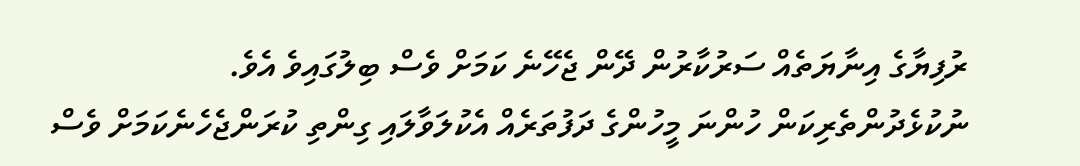ރުފިޔާގެ އިނާޔަތެއް ސަރުކާރުން ދޭން ޖެހޭނެ ކަމަށް ވެސް ބިލުގައިވެ އެވެ.
ނުކުޅެދުންތެރިކަން ހުންނަ މީހުންގެ ދަފުތަރެއް އެކުލަވާލައި ގިންތި ކުރަންޖެހެނެކަމަށް ވެސް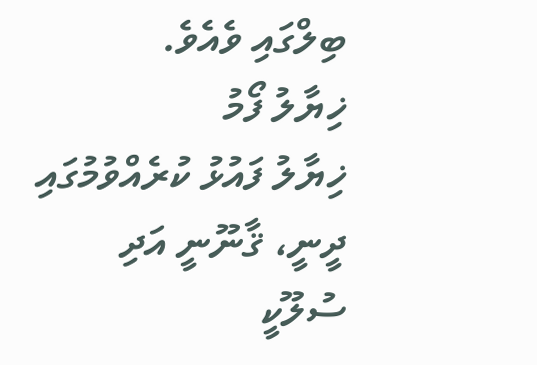ބިލްގައި ވެއެވެ.
ޚިޔާލު ފޯމު
ޚިޔާލު ފައުޅު ކުރެއްވުމުގައި ދީނީ، ޤާނޫނީ އަދި ސުލޫކީ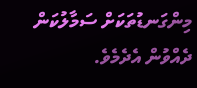މިންގަނޑުތަކަށް ސަމާލުކަން ދެއްވުން އެދެމެވެ.